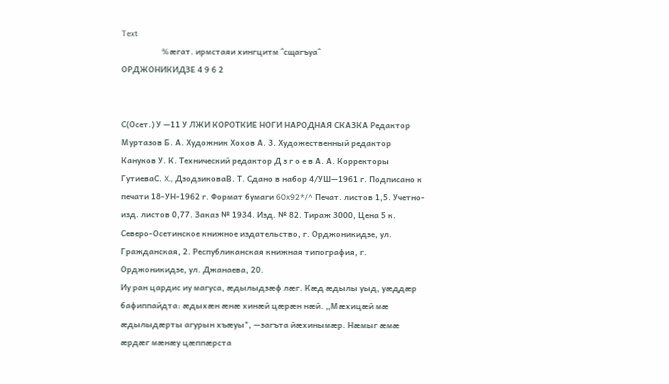Text
                    %æгат. ирмстаяи хингцитм ^сщагъуа^
ОРДЖОНИКИДЗЕ 4 9 6 2


С(Осет.) У —11 У ЛЖИ КОРОТКИЕ НОГИ НАРОДНАЯ СКАЗКА Редактор Муртазов Б. А. Художник Хохов А. 3. Художественный редактор Кануков У. К. Технический редактор Д з г о е в А. А. Корректоры ГутиеваС. X., ДзодзиковаВ. Т. Сдано в набор 4/УШ—1961 г. Подписано к печати 18-УН-1962 г. Формат бумаги 60x92*/^ Печат. листов 1,5. Учетно-изд. листов 0,77. Заказ № 1934. Изд. № 82. Тираж 3000, Цена 5 к. Северо-Осетинское книжное издательство, г. Орджоникидзе, ул. Гражданская, 2. Республиканская книжная типография, г. Орджоникидзе, ул. Джанаева, 20.
Иу ран цардис иу магуса, æдылыдзæф лæг. Кæд æдылы уыд, уæддæр бафиппайдта: æдыхæн æнæ хинæй цæрæн нæй. „Мæхицæй мæ æдылыдæрты агурын хъæуы", —загъта йæхинымæр. Нæмыг æмæ æрдæг мæнæу цæппæрста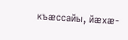къæссайы, йæхæ-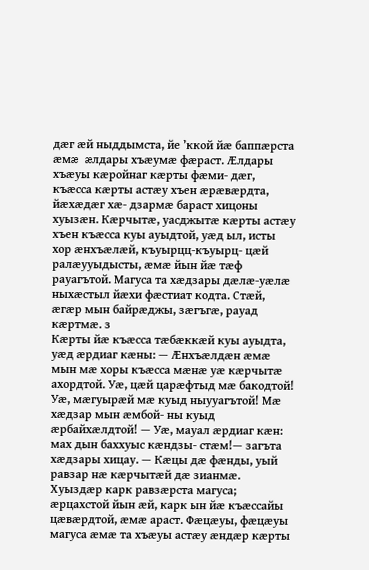дæг æй ныддымста, йе ’ккой йæ баппæрста æмæ æлдары хъæумæ фæраст. Æлдары хъæуы кæройнаг кæрты фæми- дæг, къæсса кæрты астæу хъен æрæвæрдта, йæхæдæг хæ- дзармæ бараст хицоны хуызæн. Кæрчытæ, уасджытæ кæрты астæу хъен къæсса куы ауыдтой, уæд ыл, исты хор æнхъæлæй, къуырцц-къуырц- цæй ралæууыдысты, æмæ йын йæ тæф рауагътой. Магуса та хæдзары дæлæ-уæлæ ныхæстыл йæхи фæстиат кодта. Стæй, æгæр мын байрæджы, зæгъгæ, рауад кæртмæ. з
Кæрты йæ къæсса тæбæккæй куы ауыдта, уæд æрдиаг кæны: — Æнхъæлдæн æмæ мын мæ хоры къæсса мæнæ уæ кæрчытæ ахордтой. Уæ, цæй царæфтыд мæ бакодтой! Уæ, мæгуырæй мæ куыд ныууагътой! Мæ хæдзар мын æмбой- ны куыд æрбайхæлдтой! — Уæ, мауал æрдиаг кæн: мах дын баххуыс кæндзы- стæм!— загъта хæдзары хицау. — Кæцы дæ фæнды, уый равзар нæ кæрчытæй дæ зианмæ. Хуыздæр карк равзæрста магуса; æрцахстой йын æй, карк ын йæ къæссайы цæвæрдтой, æмæ араст. Фæцæуы, фæцæуы магуса æмæ та хъæуы астæу æндæр кæрты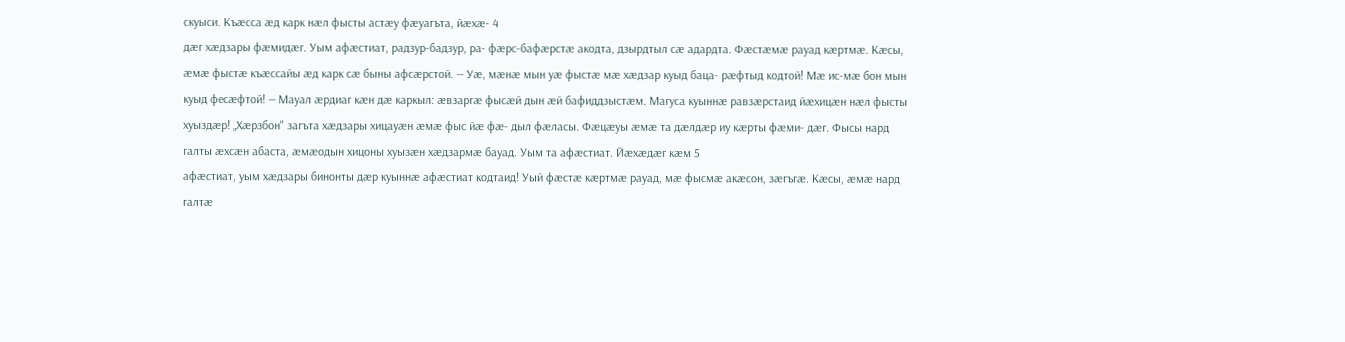скуыси. Къæсса æд карк нæл фысты астæу фæуагъта, йæхæ- 4
дæг хæдзары фæмидæг. Уым афæстиат, радзур-бадзур, ра- фæрс-бафæрстæ акодта, дзырдтыл сæ адардта. Фæстæмæ рауад кæртмæ. Кæсы, æмæ фыстæ къæссайы æд карк сæ быны афсæрстой. — Уæ, мæнæ мын уæ фыстæ мæ хæдзар куыд баца- рæфтыд кодтой! Мæ ис-мæ бон мын куыд фесæфтой! — Мауал æрдиаг кæн дæ каркыл: æвзаргæ фысæй дын æй бафиддзыстæм. Магуса куыннæ равзæрстаид йæхицæн нæл фысты хуыздæр! „Хæрзбон" загъта хæдзары хицауæн æмæ фыс йæ фæ- дыл фæласы. Фæцæуы æмæ та дæлдæр иу кæрты фæми- дæг. Фысы нард галты æхсæн абаста, æмæодын хицоны хуызæн хæдзармæ бауад. Уым та афæстиат. Йæхæдæг кæм 5
афæстиат, уым хæдзары бинонты дæр куыннæ афæстиат кодтаид! Уый фæстæ кæртмæ рауад, мæ фысмæ акæсон, зæгъгæ. Кæсы, æмæ нард галтæ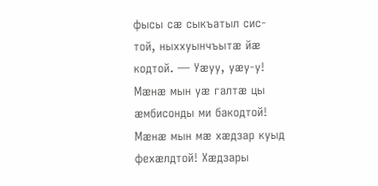фысы сæ сыкъатыл сис- той, ныххуынчъытæ йæ кодтой. — Уæуу, уæу-у! Мæнæ мын уæ галтæ цы æмбисонды ми бакодтой! Мæнæ мын мæ хæдзар куыд фехæлдтой! Хæдзары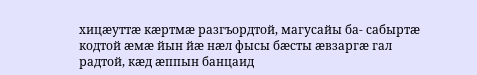хицæуттæ кæртмæ разгъордтой, магусайы ба- сабыртæ кодтой æмæ йын йæ нæл фысы бæсты æвзаргæ гал радтой, кæд æппын банцаид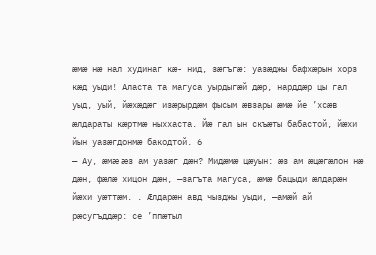æмæ нæ нал худинаг кæ- нид, зæгъгæ: уазæджы бафхæрын хорз кæд уыди! Аласта та магуса уырдыгæй дæр, нарддæр цы гал уыд, уый, йæхæдæг изæрырдæм фысым æвзары æмæ йе ’хсæв æлдараты кæртмæ ныххаста. Йæ гал ын скъæты бабастой, йæхи йын уазæгдонмæ бакодтой. 6
— Ау, æмæ æз ам уазæг дæн? Мидæмæ цæуын: æз ам æцæгæлон нæ дæн, фæлæ хицон дæн, —загъта магуса, æмæ бацыди æлдарæн йæхи уæттæм. . Æлдарæн авд чызджы уыди, —амæй ай рæсугъддæр: се ’ппæтыл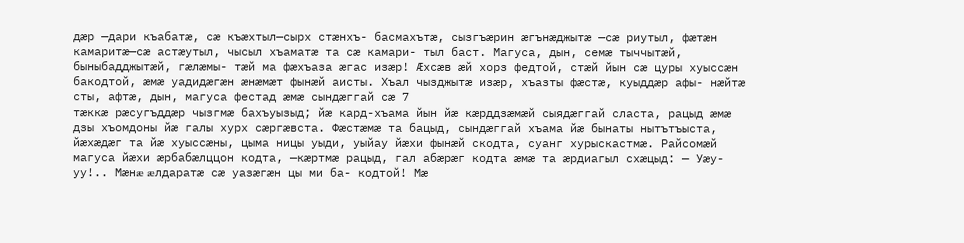дæр —дари къабатæ, сæ къæхтыл—сырх стæнхъ- басмахътæ, сызгъæрин æгънæджытæ —сæ риутыл, фæтæн камаритæ—сæ астæутыл, чысыл хъаматæ та сæ камари- тыл баст. Магуса, дын, семæ тыччытæй, быныбадджытæй, гæлæмы- тæй ма фæхъаза æгас изæр! Æхсæв æй хорз федтой, стæй йын сæ цуры хуыссæн бакодтой, æмæ уадидæгæн æнæмæт фынæй аисты. Хъал чызджытæ изæр, хъазты фæстæ, куыддæр афы- нæйтæ сты, афтæ, дын, магуса фестад æмæ сындæггай сæ 7
тæккæ рæсугъддæр чызгмæ бахъуызыд; йæ кард-хъама йын йæ кæрддзæмæй сыядæггай сласта, рацыд æмæ дзы хъомдоны йæ галы хурх сæргæвста. Фæстæмæ та бацыд, сындæггай хъама йæ бынаты нытътъыста, йæхæдæг та йæ хуыссæны, цыма ницы уыди, уыйау йæхи фынæй скодта, суанг хурыскастмæ. Райсомæй магуса йæхи æрбабæлццон кодта, —кæртмæ рацыд, гал абæрæг кодта æмæ та æрдиагыл схæцыд: — Уæу-уу!.. Мæнæ æлдаратæ сæ уазæгæн цы ми ба- кодтой! Мæ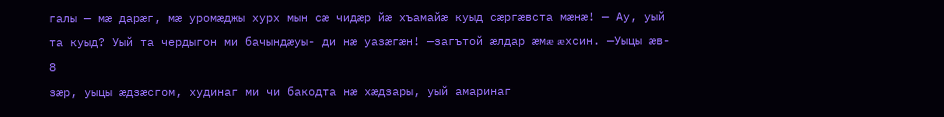галы — мæ дарæг, мæ уромæджы хурх мын сæ чидæр йæ хъамайæ куыд сæргæвста мæнæ! — Ау, уый та куыд? Уый та чердыгон ми бачындæуы- ди нæ уазæгæн! —загътой æлдар æмæ æхсин. —Уыцы æв- 8
зæр, уыцы æдзæсгом, худинаг ми чи бакодта нæ хæдзары, уый амаринаг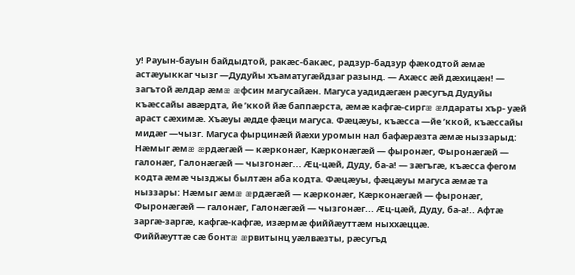у! Рауын-бауын байдыдтой, ракæс-бакæс, радзур-бадзур фæкодтой æмæ астæуыккаг чызг —Дудуйы хъаматугæйдзаг разынд. — Ахæсс æй дæхицæн! — загътой æлдар æмæ æфсин магусайæн. Магуса уадидæгæн рæсугъд Дудуйы къæссайы авæрдта, йе ’ккой йæ баппæрста, æмæ кафгæ-сиргæ æлдараты хър- уæй араст сæхимæ. Хъæуы æдде фæци магуса. Фæцæуы, къæсса —йе ’ккой, къæссайы мидæг —чызг. Магуса фырцинæй йæхи уромын нал бафæрæзта æмæ ныззарыд:
Нæмыг æмæ æрдæгæй — кæрконæг, Кæрконæгæй — фыронæг, Фыронæгæй — галонæг, Галонæгæй — чызгонæг... Æц-цæй, Дуду, ба-а! — зæгъгæ, къæсса фегом кодта æмæ чызджы былтæн аба кодта. Фæцæуы, фæцæуы магуса æмæ та ныззары: Нæмыг æмæ æрдæгæй — кæрконæг, Кæрконæгæй — фыронæг, Фыронæгæй — галонæг, Галонæгæй — чызгонæг... Æц-цæй, Дуду, ба-а!.. Афтæ заргæ-заргæ, кафгæ-кафгæ, изæрмæ фиййæуттæм ныххæццæ.
Фиййæуттæ сæ бонтæ æрвитынц уæлвæзты, рæсугъд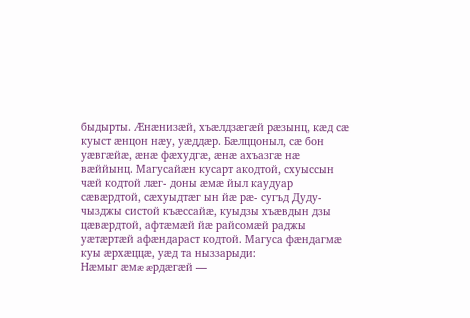быдырты. Æнæнизæй, хъæлдзæгæй рæзынц, кæд сæ куыст æнцон нæу, уæддæр. Бæлццоныл, сæ бон уæвгæйæ, æнæ фæхудгæ, æнæ ахъазгæ нæ вæййынц. Магусайæн кусарт акодтой, схуыссын чæй кодтой лæг- доны æмæ йыл каудуар сæвæрдтой, сæхуыдтæг ын йæ рæ- сугъд Дуду-чызджы систой къæссайæ, куыдзы хъæвдын дзы цæвæрдтой, афтæмæй йæ райсомæй раджы уæтæртæй афæндараст кодтой. Магуса фæндагмæ куы æрхæццæ, уæд та ныззарыди:
Нæмыг æмæ æрдæгæй —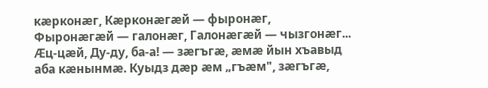кæрконæг, Кæрконæгæй — фыронæг, Фыронæгæй — галонæг, Галонæгæй — чызгонæг... Æц-цæй, Ду-ду, ба-а! — зæгъгæ, æмæ йын хъавыд аба кæнынмæ. Куыдз дæр æм „гъæм", зæгъгæ,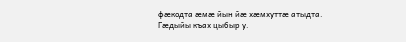фæкодта æмæ йын йæ хæмхуттæ атыдта. Гæдыйы къах цыбыр у.